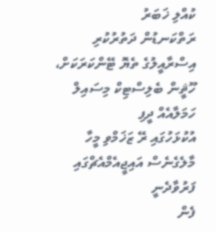ކުއްލި ޚަބަރު
ރަތްކަނޑުން ދަތުރުކުރި އިސްރާއީލުގެ ތެޔޮ ޓޭންކަރަކަށް، ހޫޘީން ބެލިސްޓިކް މިސައިލް ހަމަލާއެއް ދީފި
އުކުޅަހުގައި ރޭ ޒަޚަމްވި މީހާ މާލެގެނެސް އައިޖީއެމްއެޗްގައި ފަރުވާދެނީ
ފެން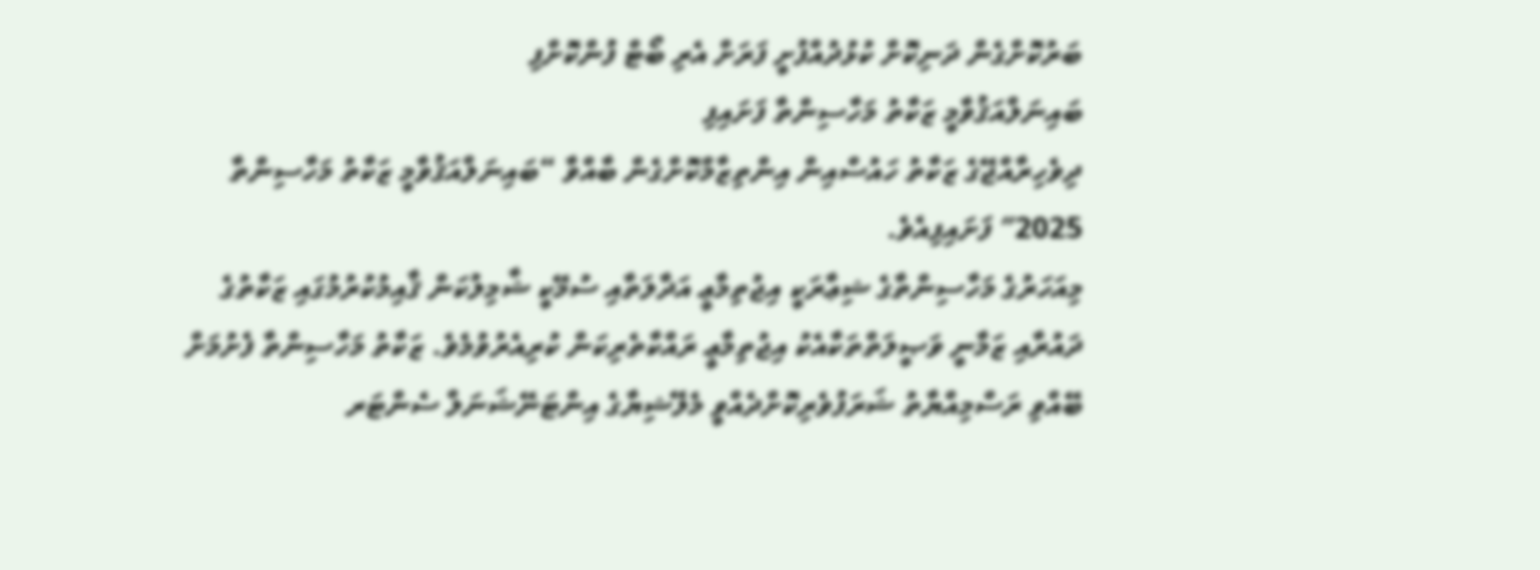ބަރުކޮށްގެން ދަނިކޮށް ކުޅުދުއްފުށީ ފަރަށް އެރި ބޯޓް ފުންކޮށްފި
ބައިނަލްއަޤުވާމީ ޒަކާތު މަހާސިންތާ ފަށައިފި
ދިވެހިރާއްޖޭގެ ޒަކާތު ހައުސްއިން އިންތިޒާމްކޮށްގެން ބާއްވާ “ބައިނަލްއަޤުވާމީ ޒަކާތު މަހާސިންތާ 2025″ ފަށައިފިއެވެ.
މިއަހަރުގެ މަހާސިންތާގެ ޝިޢާރަކީ އިޖުތިމާޢީ އަދާލަތާއި ސުމޭކީ ޝާމިލުކަން ޤާއިމުކުރުމުގައި ޒަކާތުގެ ދައުރާއި ޒަމާނީ ވަޞީލަތްތަކާއެކު އިޖުތިމާޢީ ރައްކާތެރިކަން ކުރިއެރުވުމެވެ. ޒަކާތު މަހާސިންތާ ފެށުމަށް ބޭއްވި ރަސްމިއްޔާތު ޝަރަފުވެރިކޮށްދެއްވީ މެލޭޝިޔާގެ އިންޓަނޭޝަނަލް ސެންޓަރ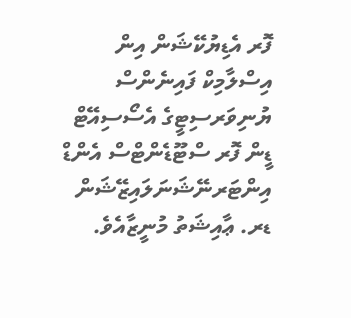ފޮރ އެޑިޔުކޭޝަން އިން އިސްލާމިކް ފައިނެންސް ޔުނިވަރސިޓީގެ އެސޯސިއޭޓް ޑީން ފޮރ ސްޓޫޑެންޓްސް އެންޑް އިންޓަރނޭޝަނަލައިޒޭޝަން ޑރ. ޢާއިޝަތު މުނީޒާއެވެ.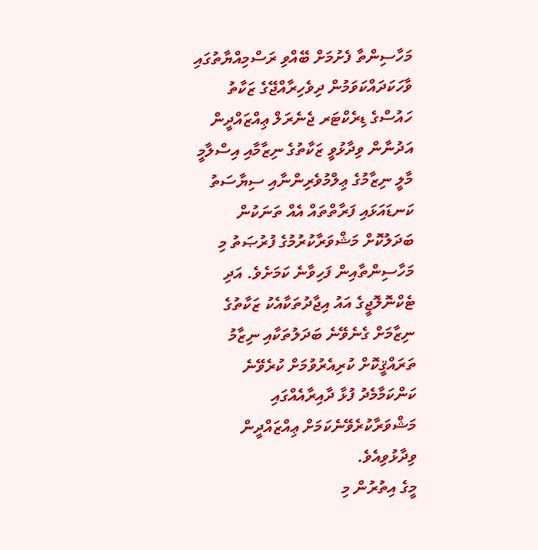މަހާސިންތާ ފެށުމަށް ބޭއްވި ރަސްމިއްޔާތުގައި ވާހަކަދައްކަވަމުން ދިވެހިރާއްޖޭގެ ޒަކާތު ހައުސްގެ ޑިރެކްޓަރ ޖެނެރަލް ޢިއްޒައްދީން އަދުނާން ވިދާޅުވީ ޒަކާތުގެ ނިޒާމާއި އިސްލާމީ މާލީ ނިޒާމުގެ ޢިލްމުވެރިންނާއި ސިޔާސަތު ކަނޑައަޅައި ފަރާތްތައް އެއް ތަނަކުން ބަދަލުކޮށް މަޝްވަރާކުރުމުގެ ފުރުޞަތު މި މަހާސިންތާއިން ފަހިވާނެ ކަމަށެވެ. އަދި ޓެކްނޮލޮޖީގެ އައު އިޖާދުތަކާއެކު ޒަކާތުގެ ނިޒާމަށް ގެނެވޭނެ ބަދަލުތަކާއި ނިޒާމު ތަރައްޤީކޮށް ކުރިއެރުވުމަށް ކުރެވޭނެ ކަންކަމާމެދު ފުޅާ ދާއިރާއެއްގައި މަޝްވަރާކުރެވޭނެކަމަށް ޢިއްޒައްދީން ވިދާޅުވިއެވެ.
މީގެ އިތުރުން މި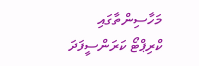މަހާސިންތާގައި ކްރިޕްޓޯ ކަރަންސީފަދަ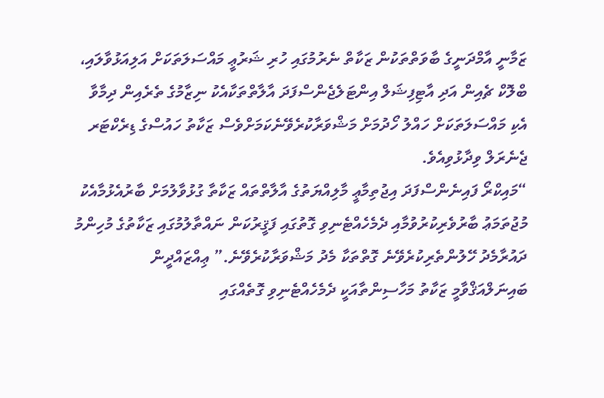ޒަމާނީ އާމްދަނީގެ ބާވަތްތަކުން ޒަކާތް ނެރުމުގައި ހުރި ޝަރުޢީ މައްސަލަތަކަށް އަލިއަޅުވާލައި، ބްލޮކް ޗެއިން އަދި އާޓިފިޝަލް އިންޓަލެޖެންސްފަދަ އާލާތްތަކާއެކު ނިޒާމުގެ ތެރެއިން ދިމާވާ އެކި މައްސަލަތަކަށް ހައްލު ހޯދުމަށް މަޝްވަރާކުރެވޭނެކަމަށްވެސް ޒަކާތު ހައުސްގެ ޑިރެކްޓަރ ޖެނެރަލް ވިދާޅުވިއެވެ.
“މައިކްރޯ ފައިނެންސްފަދަ އިޖުތިމާޢީ މާލިއްޔަތުގެ އާލާތްތައް ޒަކާތާ ގުޅުވާލުމަށް ބާރުއެޅުމާއެކު މުޖުތަމަޢު ބާރުވެރިކުރުވުމާއި ދެމެހެއްޓެނިވި ގޮތުގައި ފަޤީރުކަން ނައްތާލުމުގައި ޒަކާތުގެ މުހިންމު ދައުރާމެދު ހޭލުންތެރިކުރެވޭނެ ގޮތްތަކާ މެދު މަޝްވަރާކުރެވޭނެ.” ޢިއްޒައްދީން
ބައިނަލްއަޤްވާމީ ޒަކާތު މަހާސިންތާއަކީ ދެމެހެއްޓެނިވި ގޮތެއްގައި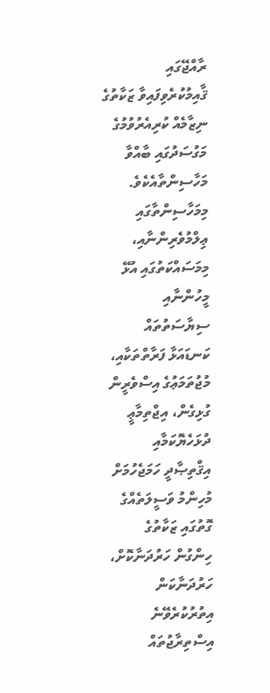ރާއްޖޭގައި ޤާއިމުކުރެވިފައިވާ ޒަކާތުގެ ނިޒާމެއް ކުރިއެރުވުމުގެ މަގުސަދުގައި ބާއްވާ މަހާސިންތާއެކެވެ. މިމަހާސިންތާގައި ޢިލްމުވެރިންނާއި، މިމަސައްކަތުގައި އުޅޭ މީހުންނާއި ސިޔާސަތުތައް ކަނޑައަޅާ ފަރާތްތަކާއި، މުޖުތަމަޢުގެ އިސްވެރީން ގުޅިގެން، އިޖްތިމާޢީ ދުޅަހެޔޮކަމާއި އިޤްތިޞާދީ ހަމަޖެހުމަށް މުހިންމު ވަސީލަތެއްގެ ގޮތުގައި ޒަކާތުގެ ހިންގުން ހަރުދަނާކޮށް، ހަރުދަނާކަން އިތުރުކުރެވޭނެ އިސްތިރާޖުތައް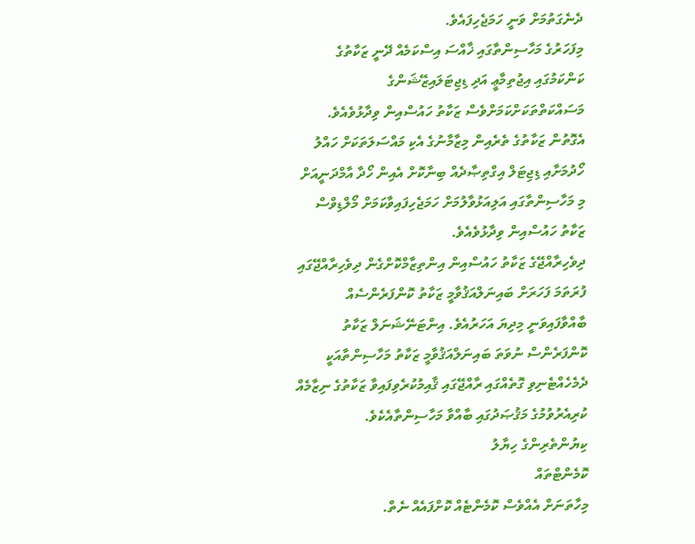ދެނެގަތުމަށް ވަނީ ހަމަޖެހިފައެވެ.
މިފަހަރުގެ މަހާސިންތާގައި ޚާއްސަ އިސްކަމެއް ދޭނީ ޒަކާތުގެ ކަންކަމުގައި އިޖުތިމާޢީ އަދި ޑިޖިޓަލައިޒޭޝަންގެ މަސައްކަތްތަކަށްކަމަށްވެސް ޒަކާތު ހައުސްއިން ވިދާޅުވެއެވެ. އެގޮތުން ޒަކާތުގެ ތެރެއިން މިޒާމާނުގެ އެކި މައްސަލަތަކަށް ހައްލު ހޯދުމަށާއި ޑިޖިޓަލް އިގްތިޞާދެއް ބިނާކޮށް އެއިން ހޯދާ އާމްދަނީއަށް މި މަހާސިންތާގައި އަލިއަޅުވާލުމަށް ހަމަޖެހިފައިވާކަމަށް މޯލްޑިވްސް ޒަކާތު ހައުސްއިން ވިދާޅުވެއެވެ.
ދިވެހިރާއްޖޭގެ ޒަކާތު ހައުސްއިން އިންތިޒާމްކޮށްގެން ދިވެހިރާއްޖޭގައި ފުރަތަމަ ފަހަރަށް ބައިނަލްއަޤުވާމީ ޒަކާތު ކޮންފަރެންސެއް ބާއްވާފައިވަނީ މިދިޔަ އަހަރުއެވެ. އިންޓަނޭޝަނަލް ޒަކާތު ކޮންފަރެންސް ނުވަތަ ބައިނަލްއަޤުވާމީ ޒަކާތު މަހާސިންތާއަކީ ދެމެހެއްޓެނިވި ގޮތެއްގައި ރާއްޖޭގައި ޤާއިމުކުރެވިފައިވާ ޒަކާތުގެ ނިޒާމެއް ކުރިއެރުވުމުގެ މަޤުޞަދުގައި ބާއްވާ މަހާސިންތާއެކެވެ.
ކިޔުންތެރިންގެ ހިޔާލު
ކޮމެންޓްތައް
މިހާތަނަށް އެއްވެސް ކޮމެންޓެއް ކޮށްފައެއް ނެތް.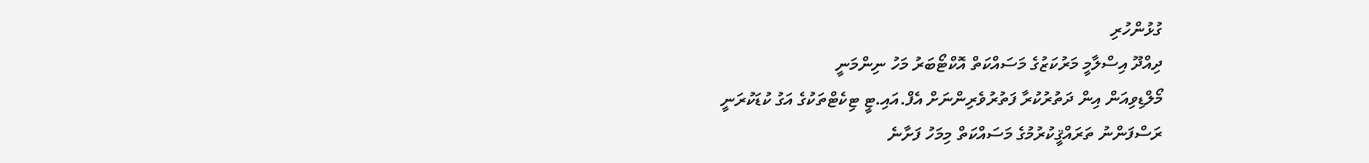ގުޅުންހުރި
ދިއްދޫ އިސްލާމީ މަރުކަޒުގެ މަސައްކަތް އޮކްޓޯބަރު މަހު ނިންމަނީ
މޯލްޑިވިއަން އިން ދަތުރުކުރާ ފަތުރުވެރިންނަށް އެފް.އައި.ޓީ ޓިކެޓްތަކުގެ އަގު ކުޑަކުރަނީ
ރަސްފަންނު ތަރައްޤީކުރުމުގެ މަސައްކަތް މިމަހު ފަށާނެ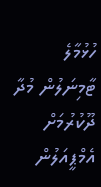ހުޅުމާލެ ޓާމިނަލުން މުދާ ދޫކުރުމަށް އެމްޕީއަލުން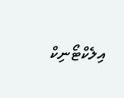އިލެކްޓޯނިކް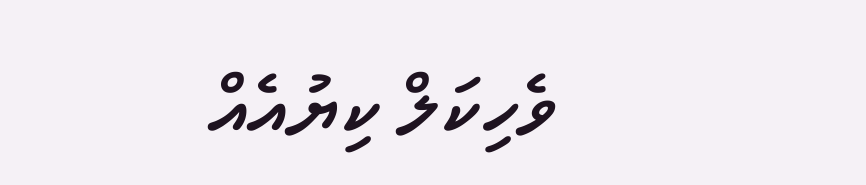ވެހިކަލް ކިޔުއެއް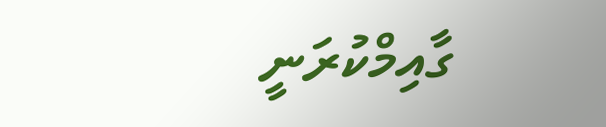ގާއިމްކުރަނީ